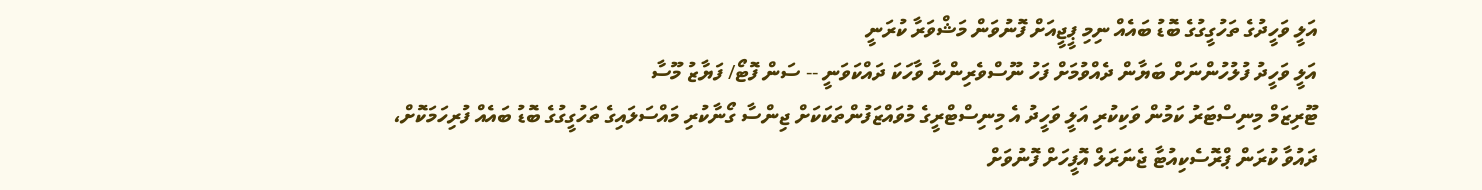އަލީ ވަހީދުގެ ތަހުގީގުގެ ބޮޑު ބައެއް ނިމި ޕީޖީއަށް ފޮނުވަން މަޝްވަރާ ކުރަނީ
އަލީ ވަހީދު ފުލުހުންނަށް ބަޔާން ދެއްވުމަށް ފަހު ނޫސްވެރިންނާ ވާހަކަ ދައްކަވަނީ -- ސަން ފޮޓޯ/ ފަޔާޒު މޫސާ
ޓޫރިޒަމް މިނިސްޓަރު ކަމުން ވަކިކުރި އަލީ ވަހީދު އެ މިނިސްޓްރީގެ މުވައްޒަފުންތަކަކަށް ޖިންސާ ގޯނާކުރި މައްސަލައިގެ ތަހުގީގުގެ ބޮޑު ބައެއް ފުރިހަމަކޮށް، ދައުވާ ކުރަން ޕްރޮސެކިއުޓާ ޖެނަރަލް އޮފީހަށް ފޮނުވަށް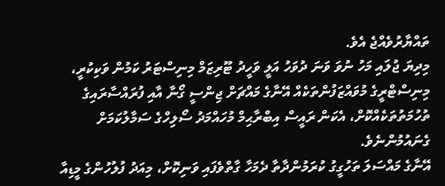ތައްޔާރުވެއްޖެ އެވެ.
މިދިޔަ ޖުލައި މަހު ނުވަ ވަނަ ދުވަހު އަލީ ވަހީދު ޓޫރިޒަމް މިނިސްޓަރު ކަމުން ވަކިކުރީ، މިނިސްޓްރީގެ މުވައްޒަފުންތަކެއް އޭނާގެ މައްޗަށް ޖިންސީ ގޯނާ އާއި ފުރައްސާރައިގެ ތުހުމަތުތަކެއްކޮށް، އެކަން ރައީސް އިބްރާޙިމް މުހައްމަދު ސޯލިހްގެ ސަމާލުކަމަށް ގެނައުމުންނެވެ.
އޭނާގެ މައްސަލަ ތަހުގީގު ކުރަމުންދާތާ ދެމަހާ ގާތްވެފައި ވަނިކޮށް، މިއަދު ފުލުހުންގެ މީޑިއާ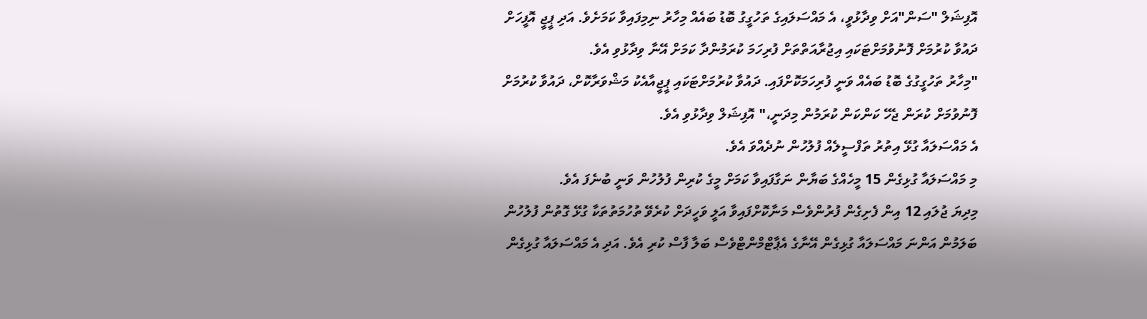އޮފިޝަލް "ސަން"އަށް ވިދާޅުވީ، އެ މައްސަލައިގެ ތަހުގީގު ބޮޑު ބައެއް މިހާރު ނިމިފައިވާ ކަމަށެވެ. އަދި ޕީޖީ އޮފީހަށް ދައުވާ ކުރުމަށް ފޮނުވުމަށްޓަކައި އިޖުރާއަތްތަށް ފުރިހަމަ ކުރަމުންދާ ކަމަށް އޭނާ ވިދާޅުވި އެވެ.
"މިހާރު ތަހުގީގުގެ ބޮޑު ބައެއް ވަނީ ފުރިހަމަކޮށްފައި. ދައުވާ ކުރުމަށްޓަކައި ޕީޖީއާއެކު މަޝްވަރާކޮށް، ދައުވާ ކުރުމަށް ފޮނުވުމަށް ކުރަން ޖެހޭ ކަންކަން ކުރަމުން މިދަނީ،" އޮފިޝަލް ވިދާޅުވި އެވެ.
އެ މައްސަލައާ ގުޅޭ އިތުރު ތަފްސީލެއް ފުލުހުން ނުދެއްވަ އެވެ.
މި މައްސަލައާ ގުޅިގެން 15 މީހެއްގެ ބަޔާން ނަގާފައިވާ ކަމަށް މީގެ ކުރިން ފުލުހުން ވަނީ ބުނެފަ އެވެ.
މިދިޔަ ޖުލައި 12 އިން ފެށިގެން ފުރުންވެސް މަނާކޮށްފައިވާ އަލީ ވަހީދަށް ކުރެވޭ ތުހުމަތުތަކާ ގުޅޭ ގޮތުން ފުލުހުން ބަލަމުން އަންނަ މައްސަލައާ ގުޅިގެން އޭނާގެ އެޕާޓްމްންޓްވެސް ބަލާ ފާސް ކުރި އެވެ. އަދި އެ މައްސަލައާ ގުޅިގެން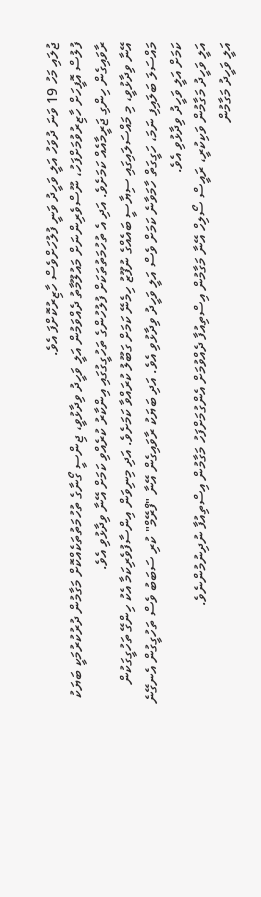ޖުލައި މަހު 19 ވަނަ ދުވަހު އަލީ ވަހީދު ވަނީ ފުލުހަށްވެސް ހާޒިރުކޮށްފަ އެވެ.
ފުލުސް އޮފީހަށް ހާޒިރުވުމަށްފަހު، ނޫސްވެރިންނަށް މައުލޫމާތު ދެއްވަމުން އަލީ ވަހީދު ވިދާޅުވީ، ޖިންސީ ގޯނާގެ ތުހުމަތުތަކެއްކޮށް މަގާމުން ދުރުކުރުމަކީ ބަޔަކު ރާވައިގެން ހިންގި ޖަރީމާއެއް ކަމަށެވެ. އަދި އެ ތުހުމަތުތަކަށް ފުލުހުންގެ ތަހުގީގުގައި އިންކާރު ކުރެއްވި ކަމަށް އޭނާ ވިދާޅުވި އެވެ.
އޭނާ ވިދާޅުވީ، މި މައްސަލައިގައި ސިޔާސީ ބައެއްގެ ނުފޫޒު ހިމެނޭ ކަމަށް ގަބޫލު ކުރައްވާ ކަމަށެވެ. އަދި މިނިވަން އިންސާފުވެރިކަމާ އެކު ހިންގޭ ތަހުގީގަކުން މައްސަލަ ބަލައިފި ނަމަ، ހަގީގަތް ހާމަވާނެ ކަމަށް ވެސް އަލީ ވަހީދު ވިދާޅުވި އެވެ. އަދި ބަޔަކު ރާވައިގެން އޭނާ "ފްރޭމް" ކުރި ސަބަބު ވެސް ތަހުގީގުން އެނގޭނެ ކަމަށް އަލީ ވަހީދު ވިދާޅުވި އެވެ.
އަލީ ވަހީދު މަގާމުން ވަކިކުރީ، ރައީސް ސޯލިހް އޭނާ މަގާމުން އިސްތިއުފާ ދެއްވުމަށް އެންގުމަށްފަހު މަގާމުން އިސްތިއުފާ ނުދިނުމުންނެވެ.
އަލީ ވަހީދު މަގާމުން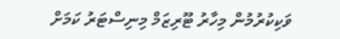ވަކިކުރުމުން މިހާރު ޓޫރިޒަމް މިނިސްޓަރު ކަމަށް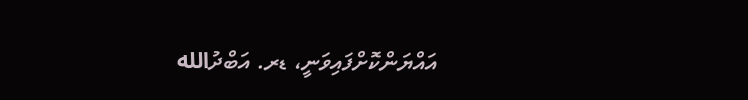އައްޔަންކޮށްފައިވަނީ، ޑރ. އަބްދުالله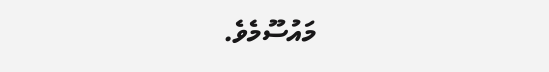މައުސޫމެވެ.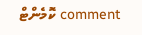comment ކޮމެންޓް